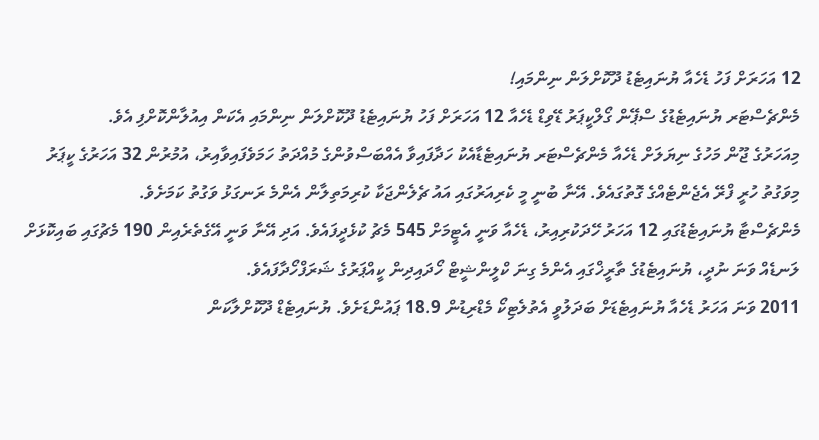12 އަހަރަށް ފަހު ޑެހެއާ ޔުނައިޓެޑު ދޫކޮށްލަން ނިންމައި!
މެންޗެސްޓަރ ޔުނައިޓެޑުގެ ސްޕޭން ގޯލްކީޕަރު ޑޭވިޑް ޑެހެއާ 12 އަހަރަށް ފަހު ޔުނައިޓެޑު ދޫކޮށްލަން ނިންމައި އެކަން އިއުލާންކޮށްފި އެވެ.
މިއަހަރުގެ ޖޫން މަހުގެ ނިޔަލަށް ޑެހެއާ މެންޗެސްޓަރ ޔުނައިޓެޑާއެކު ހަދާފައިވާ އެއްބަސްވުންގެ މުއްދަތު ހަމަވެފައިވާއިރު، އުމުރުން 32 އަހަރުގެ ކީޕަރު މިވަގުތު ހުރީ ފްރޭ އެޖެންޓެއްގެ ގޮތުގައެވެ. އޭނާ ބުނީ މީ ކެރިއަރުގައި އައު ޗެލެންޖަކާ ކުރިމަތިލާން އެންމެ ރަނގަޅު ވަގުތު ކަމަށެވެ.
މެންޗެސްޓާ ޔުނައިޓެޑުގައި 12 އަހަރު ހޭދަކުރިއިރު، ޑެހެއާ ވަނީ އެޓީމަށް 545 މެޗު ކުޅެދީފައެވެ. އަދި އޭނާ ވަނީ އޭގެތެރެއިން 190 މެޗުގައި ބައިކޮޅަށް ލަނޑެއް ވަނަ ނުދީ، ޔުނައިޓެޑުގެ ތާރީޚްގައި އެންމެ ގިނަ ކްލީންޝީޓް ހޯދައިދިން ކީއްޕަރުގެ ޝަރަފްހޯދާފައެވެ.
2011 ވަނަ އަހަރު ޑެހެއާ ޔުނައިޓެޑަށް ބަދަލުވީ އެތުލެޓިކޯ މެޑްރިޑުން 18.9 ޕައުންޑަށެވެ. ޔުނައިޓެޑް ދޫކޮށްލާކަން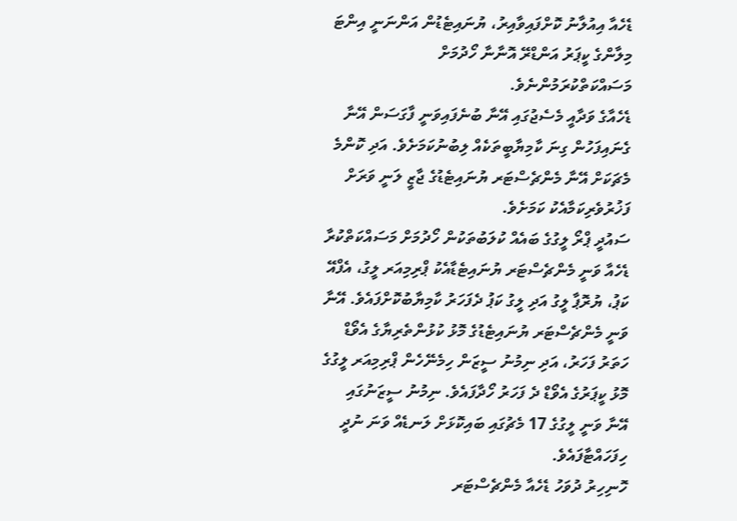ޑެހެއާ އިއުލާނު ކޮށްފައިވާއިރު، ޔުނައިޓެޑުން އަންނަނީ އިންޓަ މިލާންގެ ކީޕަރު އަންޑްރޭ އޮނާނާ ހޯދުމަށް މަސައްކަތްކުރަމުންނެވެ.
ޑެހެއާގެ ވަދާއީ މެސެޖުގައި އޭނާ ބުނެފައިވަނީ ފާގަސަން އޭނާ ގެނައިފަހުން ގިނަ ކާމިޔާބީތަކެއް ލިބުނުކަމަށެވެ. އަދި ކޮންމެ މެޗަކަށް އޭނާ މެންޗެސްޓަރ ޔުނައިޓެޑުގެ ޖާޒީ ލަނީ ވަރަށް ފަޚުރުވެރިކަމާއެކު ކަމަށެވެ.
ސައުދީ ޕްރޯ ލީގުގެ ބައެއް ކުލަބުތަކުން ހޯދުމަށް މަސައްކަތްކުރާ ޑެހެއާ ވަނީ މެންޗެސްޓަރ ޔުނައިޓެޑާއެކު ޕްރިމިއަރ ލީގު، އެފްއޭ ކަޕު، ޔުރޮޕާ ލީގު އަދި ލީގު ކަޕު ދެފަހަރު ކާމިޔާބުކޮށްފައެވެ. އޭނާ ވަނީ މެންޗެސްޓަރ ޔުނައިޓެޑުގެ މޮޅު ކުޅުންތެރިޔާގެ އެވޯޑް ހަތަރު ފަހަރު، އަދި ނިމުނު ސީޒަން ހިމެނޭހެން ޕްރިމިއަރ ލީގުގެ މޮޅު ކީޕަރުގެ އެވޯޑް ދެ ފަހަރު ހޯދާފައެވެ. ނިމުނު ސީޒަނުގައި އޭނާ ވަނީ ލީގުގެ 17 މެޗުގައި ބައިކޮޅަށް ލަނޑެއް ވަނަ ނުދީ ހިފަހައްޓާފައެވެ.
ހޮނިހިރު ދުވަހު ޑެހެއާ މެންޗެސްޓަރ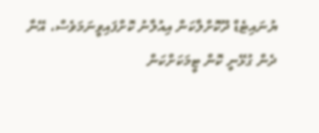ޔުނައިޓެޑް ދޫކޮށްލާކަން އިއުލާނު ކޮށްފައިވީނަމަވެސް، އޭނާ ދެން ގުޅޭނީ ކޮން ޓީމަކަށްކަން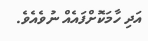އަދި ހާމަކޮށްފައެއް ނުވެއެވެ.